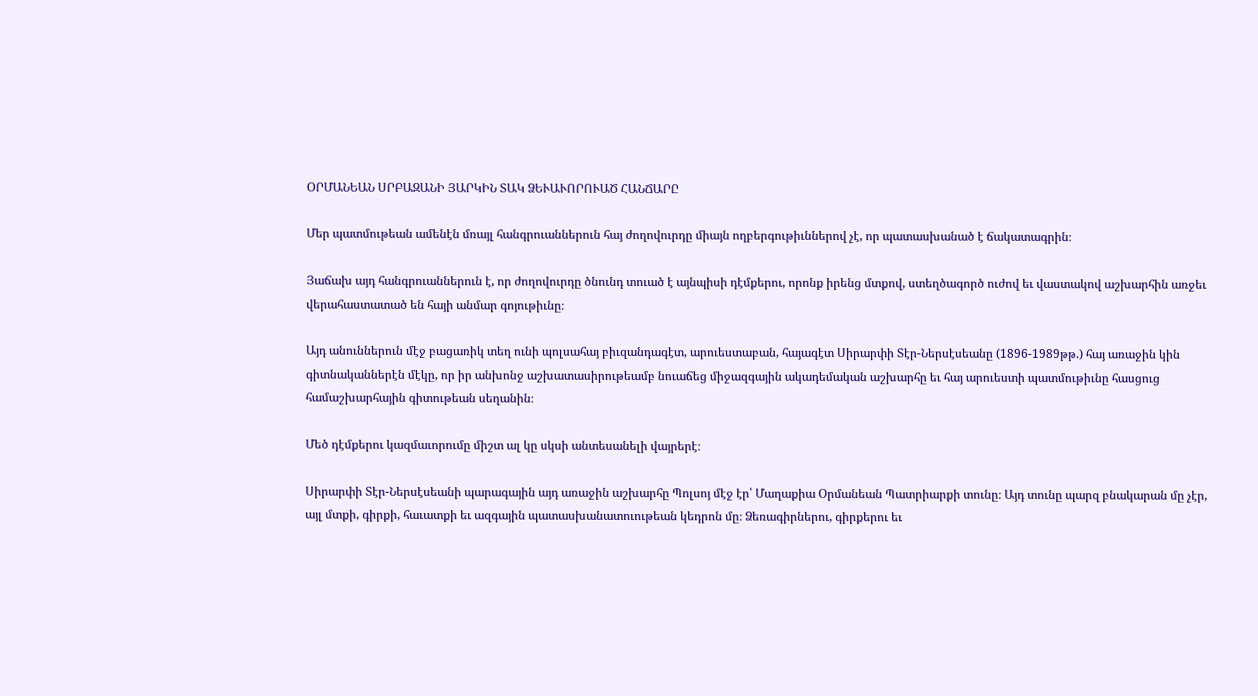ՕՐՄԱՆԵԱՆ ՍՐԲԱԶԱՆԻ ՅԱՐԿԻՆ ՏԱԿ ՁԵՒԱՒՈՐՈՒԱԾ ՀԱՆՃԱՐԸ

Մեր պատմութեան ամենէն մռայլ հանգրուաններուն հայ ժողովուրդը միայն ողբերգութիւններով չէ, որ պատասխանած է ճակատագրին։

Յաճախ այդ հանգրուաններուն է, որ ժողովուրդը ծնունդ տուած է այնպիսի դէմքերու, որոնք իրենց մտքով, ստեղծագործ ուժով եւ վաստակով աշխարհին առջեւ վերահաստատած են հայի անմար գոյութիւնը։

Այդ անուններուն մէջ բացառիկ տեղ ունի պոլսահայ բիւզանդագէտ, արուեստաբան, հայագէտ Սիրարփի Տէր-Ներսէսեանը (1896-1989թթ.) հայ առաջին կին գիտնականներէն մէկը, որ իր անխոնջ աշխատասիրութեամբ նուաճեց միջազգային ակադեմական աշխարհը եւ հայ արուեստի պատմութիւնը հասցուց համաշխարհային գիտութեան սեղանին։

Մեծ դէմքերու կազմաւորումը միշտ ալ կը սկսի անտեսանելի վայրերէ։

Սիրարփի Տէր-Ներսէսեանի պարագային այդ առաջին աշխարհը Պոլսոյ մէջ էր՝ Մաղաքիա Օրմանեան Պատրիարքի տունը։ Այդ տունը պարզ բնակարան մը չէր, այլ մտքի, գիրքի, հաւատքի եւ ազգային պատասխանատուութեան կեդրոն մը։ Ձեռագիրներու, գիրքերու եւ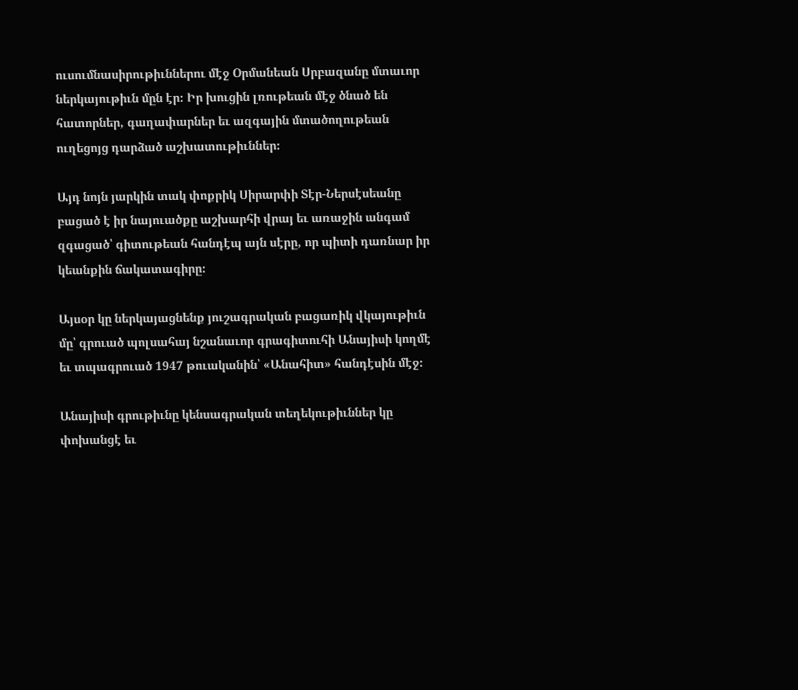ուսումնասիրութիւններու մէջ Օրմանեան Սրբազանը մտաւոր ներկայութիւն մըն էր։ Իր խուցին լռութեան մէջ ծնած են հատորներ, գաղափարներ եւ ազգային մտածողութեան ուղեցոյց դարձած աշխատութիւններ։

Այդ նոյն յարկին տակ փոքրիկ Սիրարփի Տէր-Ներսէսեանը բացած է իր նայուածքը աշխարհի վրայ եւ առաջին անգամ զգացած՝ գիտութեան հանդէպ այն սէրը, որ պիտի դառնար իր կեանքին ճակատագիրը։

Այսօր կը ներկայացնենք յուշագրական բացառիկ վկայութիւն մը՝ գրուած պոլսահայ նշանաւոր գրագիտուհի Անայիսի կողմէ եւ տպագրուած 1947 թուականին՝ «Անահիտ» հանդէսին մէջ։

Անայիսի գրութիւնը կենսագրական տեղեկութիւններ կը փոխանցէ եւ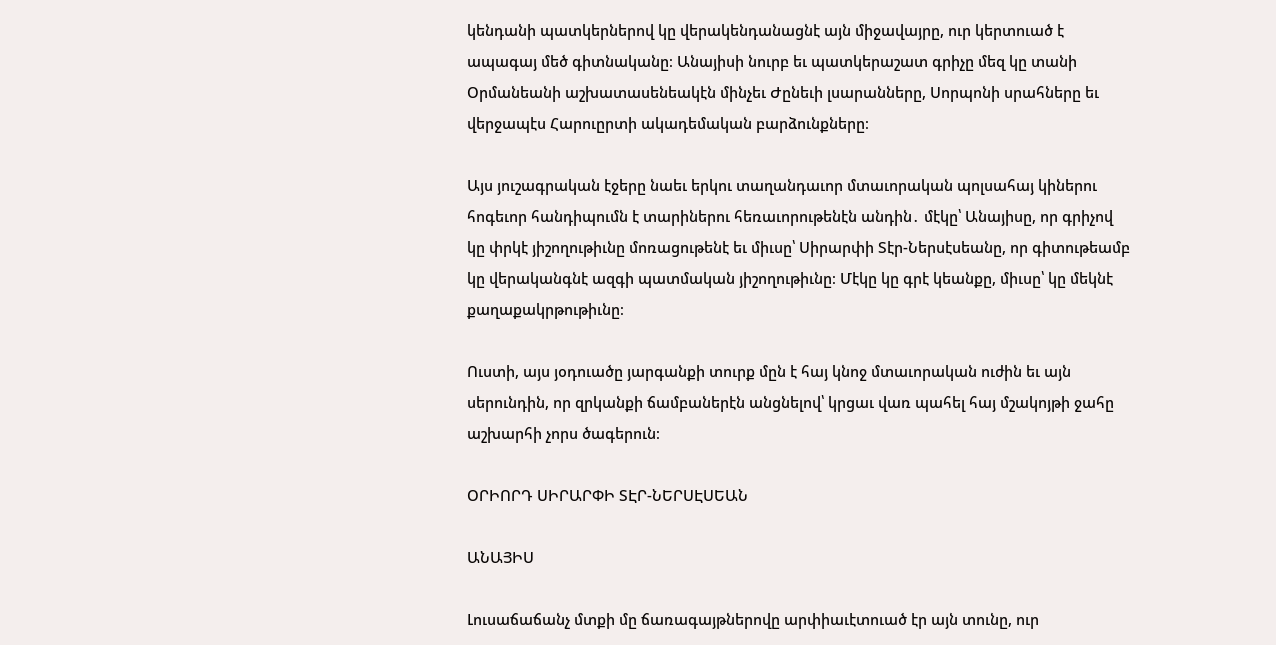կենդանի պատկերներով կը վերակենդանացնէ այն միջավայրը, ուր կերտուած է ապագայ մեծ գիտնականը։ Անայիսի նուրբ եւ պատկերաշատ գրիչը մեզ կը տանի Օրմանեանի աշխատասենեակէն մինչեւ Ժընեւի լսարանները, Սորպոնի սրահները եւ վերջապէս Հարուըրտի ակադեմական բարձունքները։

Այս յուշագրական էջերը նաեւ երկու տաղանդաւոր մտաւորական պոլսահայ կիներու հոգեւոր հանդիպումն է տարիներու հեռաւորութենէն անդին․ մէկը՝ Անայիսը, որ գրիչով կը փրկէ յիշողութիւնը մոռացութենէ եւ միւսը՝ Սիրարփի Տէր-Ներսէսեանը, որ գիտութեամբ կը վերականգնէ ազգի պատմական յիշողութիւնը։ Մէկը կը գրէ կեանքը, միւսը՝ կը մեկնէ քաղաքակրթութիւնը։

Ուստի, այս յօդուածը յարգանքի տուրք մըն է հայ կնոջ մտաւորական ուժին եւ այն սերունդին, որ զրկանքի ճամբաներէն անցնելով՝ կրցաւ վառ պահել հայ մշակոյթի ջահը աշխարհի չորս ծագերուն։

ՕՐԻՈՐԴ ՍԻՐԱՐՓԻ ՏԷՐ-ՆԵՐՍԷՍԵԱՆ

ԱՆԱՅԻՍ

Լուսաճաճանչ մտքի մը ճառագայթներովը արփիաւէտուած էր այն տունը, ուր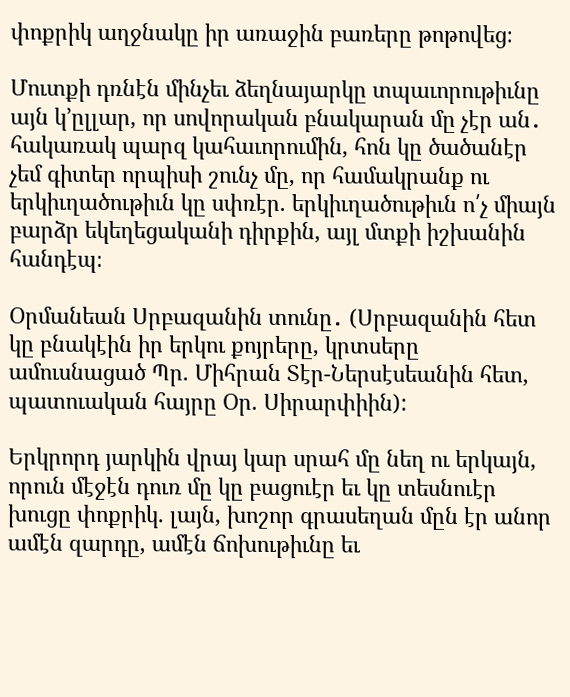փոքրիկ աղջնակը իր առաջին բառերը թոթովեց։

Մուտքի դռնէն մինչեւ ձեղնայարկը տպաւորութիւնը այն կ՚ըլլար, որ սովորական բնակարան մը չէր ան․ հակառակ պարզ կահաւորումին, հոն կը ծածանէր չեմ գիտեր որպիսի շունչ մը, որ համակրանք ու երկիւղածութիւն կը սփռէր. երկիւղածութիւն ո՛չ միայն բարձր եկեղեցականի դիրքին, այլ մտքի իշխանին հանդէպ։

Օրմանեան Սրբազանին տունը․ (Սրբազանին հետ կը բնակէին իր երկու քոյրերը, կրտսերը ամուսնացած Պր. Միհրան Տէր-Ներսէսեանին հետ, պատուական հայրը Օր. Սիրարփիին):

Երկրորդ յարկին վրայ կար սրահ մը նեղ ու երկայն, որուն մէջէն դուռ մը կը բացուէր եւ կը տեսնուէր խուցը փոքրիկ. լայն, խոշոր գրասեղան մըն էր անոր ամէն զարդը, ամէն ճոխութիւնը եւ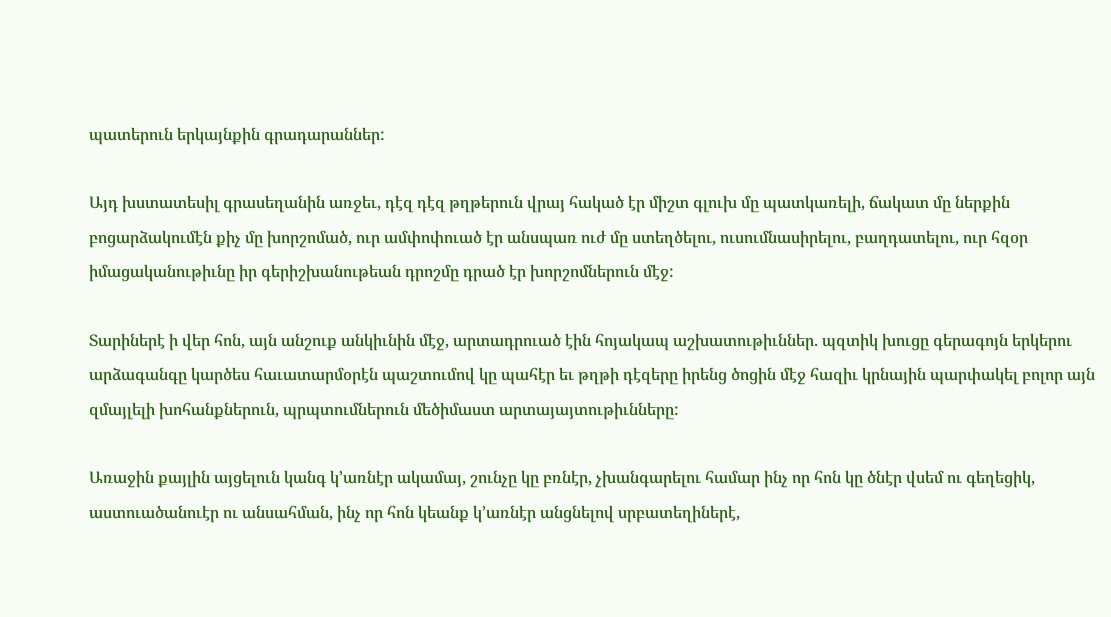պատերուն երկայնքին գրադարաններ:

Այդ խստատեսիլ գրասեղանին առջեւ, դէզ դէզ թղթերուն վրայ հակած էր միշտ գլուխ մը պատկառելի, ճակատ մը ներքին բոցարձակումէն քիչ մը խորշոմած, ուր ամփոփուած էր անսպառ ուժ մը ստեղծելու, ուսումնասիրելու, բաղդատելու, ուր հզօր իմացականութիւնը իր գերիշխանութեան դրոշմը դրած էր խորշոմներուն մէջ:

Տարիներէ ի վեր հոն, այն անշուք անկիւնին մէջ, արտադրուած էին հոյակապ աշխատութիւններ. պզտիկ խուցը գերագոյն երկերու արձագանգը կարծես հաւատարմօրէն պաշտումով կը պահէր եւ թղթի դէզերը իրենց ծոցին մէջ հազիւ կրնային պարփակել բոլոր այն զմայլելի խոհանքներուն, պրպտումներուն մեծիմաստ արտայայտութիւնները:

Առաջին քայլին այցելուն կանգ կ՚առնէր ակամայ, շունչը կը բռնէր, չխանգարելու համար ինչ որ հոն կը ծնէր վսեմ ու գեղեցիկ, աստուածանուէր ու անսահման, ինչ որ հոն կեանք կ՚առնէր անցնելով սրբատեղիներէ,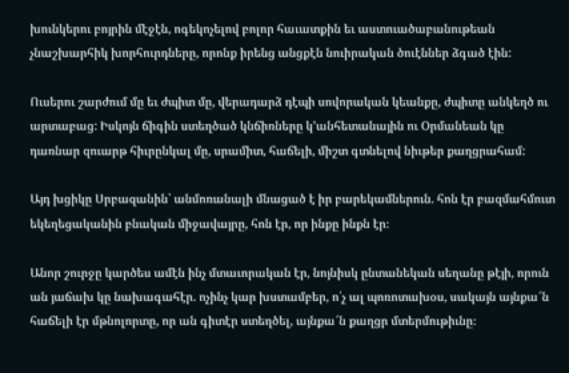խունկերու բոյրին մէջէն, ոգեկոչելով բոլոր հաւատքին եւ աստուածաբանութեան չնաշխարհիկ խորհուրդները, որոնք իրենց անցքէն նուիրական ծուէններ ձգած էին:

Ուսերու շարժում մը եւ ժպիտ մը, վերադարձ դէպի սովորական կեանքը, ժպիտը անկեղծ ու արտաբաց: Իսկոյն ճիգին ստեղծած կնճիռները կ՚անհետանային ու Օրմանեան կը դառնար զուարթ հիւրընկալ մը, սրամիտ, հաճելի, միշտ գտնելով նիւթեր քաղցրահամ:

Այդ խցիկը Սրբազանին՝ անմոռանալի մնացած է իր բարեկամներուն. հոն էր բազմահմուտ եկեղեցականին բնական միջավայրը, հոն էր, որ ինքը ինքն էր։

Անոր շուրջը կարծես ամէն ինչ մտաւորական էր, նոյնիսկ ընտանեկան սեղանը թէյի, որուն ան յաճախ կը նախագահէր. ոչինչ կար խստամբեր, ո՛չ ալ պոռոտախօս, սակայն այնքա՜ն հաճելի էր մթնոլորտը, որ ան գիտէր ստեղծել, այնքա՜ն քաղցր մտերմութիւնը։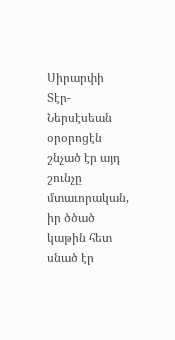Սիրարփի Տէր-Ներսէսեան օրօրոցէն շնչած էր այդ շունչը մտաւորական, իր ծծած կաթին հետ սնած էր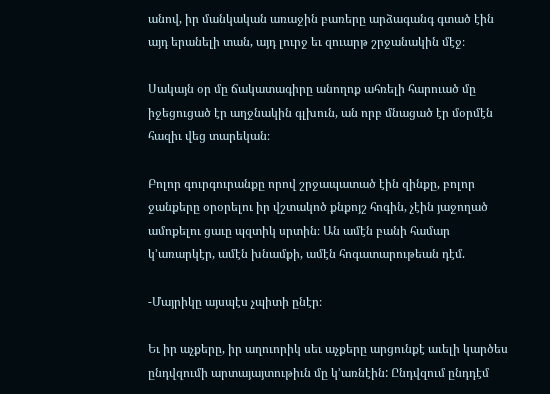անով, իր մանկական առաջին բառերը արձագանգ գտած էին այդ երանելի տան, այդ լուրջ եւ զուարթ շրջանակին մէջ։

Սակայն օր մը ճակատագիրը անողոք ահռելի հարուած մը իջեցուցած էր աղջնակին գլխուն, ան որբ մնացած էր մօրմէն հազիւ վեց տարեկան։

Բոլոր գուրգուրանքը որով շրջապատած էին զինքը, բոլոր ջանքերը օրօրելու իր վշտակոծ քնքոյշ հոգին, չէին յաջողած ամոքելու ցաւը պզտիկ սրտին։ Ան ամէն բանի համար կ՚առարկէր, ամէն խնամքի, ամէն հոգատարութեան դէմ.

-Մայրիկը այսպէս չպիտի ընէր։

Եւ իր աչքերը, իր աղուորիկ սեւ աչքերը արցունքէ աւելի կարծես ընդվզումի արտայայտութիւն մը կ՚առնէին: Ընդվզում ընդդէմ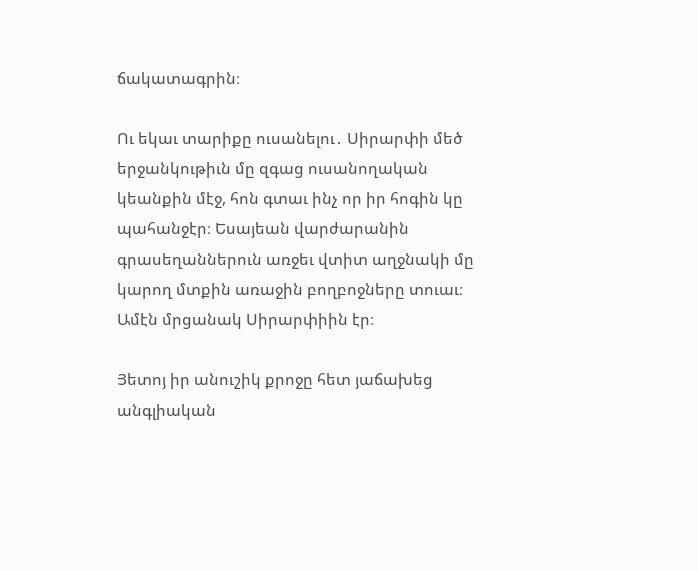ճակատագրին։

Ու եկաւ տարիքը ուսանելու․ Սիրարփի մեծ երջանկութիւն մը զգաց ուսանողական կեանքին մէջ, հոն գտաւ ինչ որ իր հոգին կը պահանջէր։ Եսայեան վարժարանին գրասեղաններուն առջեւ վտիտ աղջնակի մը կարող մտքին առաջին բողբոջները տուաւ։ Ամէն մրցանակ Սիրարփիին էր։

Յետոյ իր անուշիկ քրոջը հետ յաճախեց անգլիական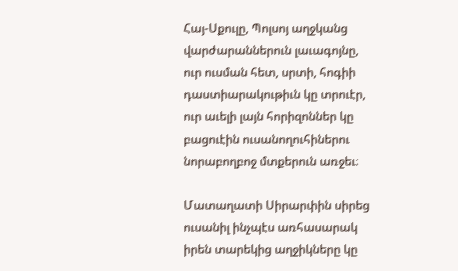Հայ-Սքուլը, Պոլսոյ աղջկանց վարժարաններուն լաւագոյնը, ուր ուսման հետ, սրտի, հոգիի դաստիարակութիւն կը տրուէր, ուր աւելի լայն հորիզոններ կը բացուէին ուսանողուհիներու նորաբողբոջ մտքերուն առջեւ։

Մատաղատի Սիրարփին սիրեց ուսանիլ ինչպէս առհասարակ իրեն տարեկից աղջիկները կը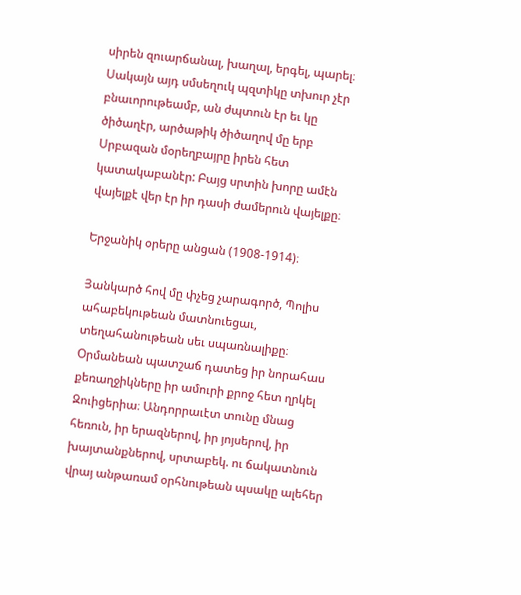սիրեն զուարճանալ, խաղալ, երգել, պարել։ Սակայն այդ սմսեղուկ պզտիկը տխուր չէր բնաւորութեամբ, ան ժպտուն էր եւ կը ծիծաղէր, արծաթիկ ծիծաղով մը երբ Սրբազան մօրեղբայրը իրեն հետ կատակաբանէր: Բայց սրտին խորը ամէն վայելքէ վեր էր իր դասի ժամերուն վայելքը։

Երջանիկ օրերը անցան (1908-1914)։

Յանկարծ հով մը փչեց չարագործ, Պոլիս ահաբեկութեան մատնուեցաւ, տեղահանութեան սեւ սպառնալիքը։ Օրմանեան պատշաճ դատեց իր նորահաս քեռաղջիկները իր ամուրի քրոջ հետ ղրկել Զուիցերիա։ Անդորրաւէտ տունը մնաց հեռուն, իր երազներով, իր յոյսերով, իր խայտանքներով, սրտաբեկ. ու ճակատնուն վրայ անթառամ օրհնութեան պսակը ալեհեր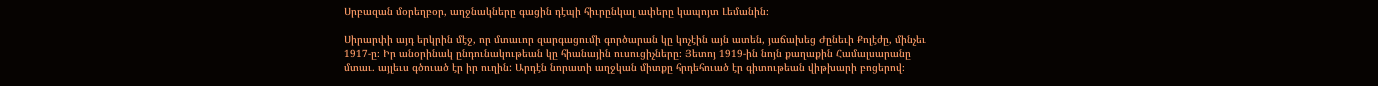Սրբազան մօրեղբօր, աղջնակները գացին դէպի հիւրընկալ ափերը կապոյտ Լեմանին։

Սիրարփի այդ երկրին մէջ, որ մտաւոր զարգացումի գործարան կը կոչէին այն ատեն, յաճախեց Ժընեւի Քոլէժը, մինչեւ 1917-ը։ Իր անօրինակ ընդունակութեան կը հիանային ուսուցիչները։ Յետոյ 1919-ին նոյն քաղաքին Համալսարանը մտաւ. այլեւս գծուած էր իր ուղին: Արդէն նորատի աղջկան միտքը հրդեհուած էր գիտութեան վիթխարի բոցերով։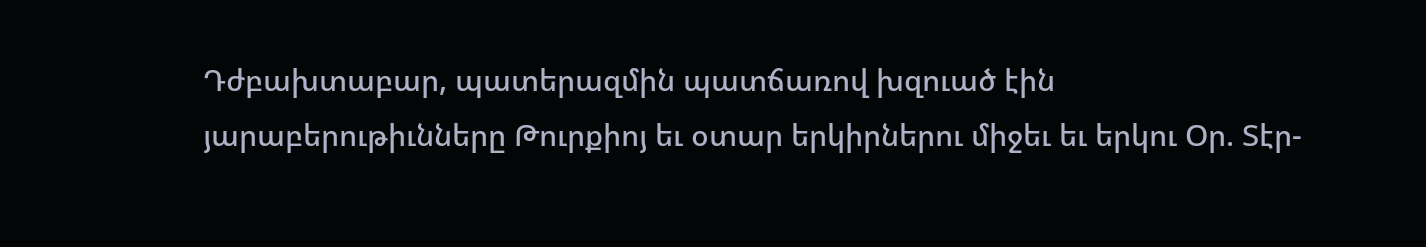Դժբախտաբար, պատերազմին պատճառով խզուած էին յարաբերութիւնները Թուրքիոյ եւ օտար երկիրներու միջեւ եւ երկու Օր. Տէր-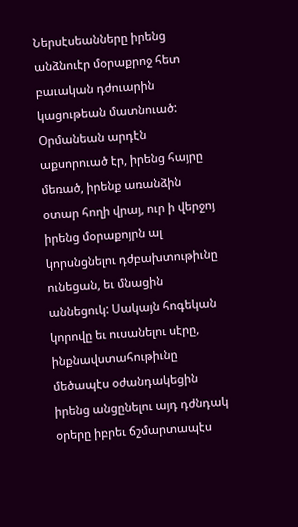Ներսէսեանները իրենց անձնուէր մօրաքրոջ հետ բաւական դժուարին կացութեան մատնուած: Օրմանեան արդէն աքսորուած էր, իրենց հայրը մեռած, իրենք առանձին օտար հողի վրայ, ուր ի վերջոյ իրենց մօրաքոյրն ալ կորսնցնելու դժբախտութիւնը ունեցան, եւ մնացին աննեցուկ: Սակայն հոգեկան կորովը եւ ուսանելու սէրը, ինքնավստահութիւնը մեծապէս օժանդակեցին իրենց անցընելու այդ դժնդակ օրերը իբրեւ ճշմարտապէս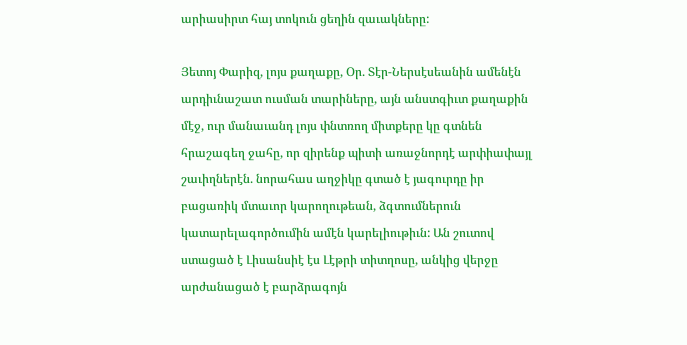արիասիրտ հայ տոկուն ցեղին զաւակները:

Յետոյ Փարիզ, լոյս քաղաքը, Օր. Տէր-Ներսէսեանին ամենէն արդիւնաշատ ուսման տարիները, այն անստգիւտ քաղաքին մէջ, ուր մանաւանդ լոյս փնտռող միտքերը կը գտնեն հրաշագեղ ջահը, որ զիրենք պիտի առաջնորդէ արփիափայլ շաւիղներէն. նորահաս աղջիկը գտած է յագուրդը իր բացառիկ մտաւոր կարողութեան, ձգտումներուն կատարելագործումին ամէն կարելիութիւն: Ան շուտով ստացած է Լիսանսիէ էս Լէթրի տիտղոսը, անկից վերջը արժանացած է բարձրագոյն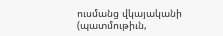ուսմանց վկայականի (պատմութիւն,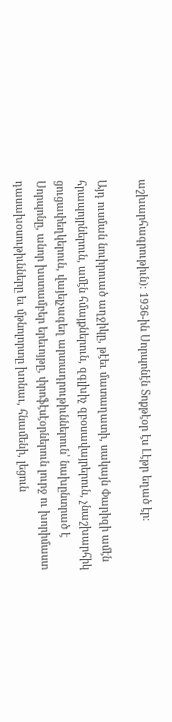աշխարհագրութիւն)։ 1936-ին Սորպոնէն Տոքթէօր էս Լէթր եղած էր։

Այդ ուսման նուիրուած աղջիկը, թէեւ մատաղատի, սակայն Փարիզի ամէն հրապոյրներուն, ամէն հմայքներուն, զգլխիչ զբօսավայրերուն, չնաշխարհիկ ցուցափեղկերուն, վայելչագեղ արտադրութիւններուն՝ նախընտրած է Սորպոնը, անոր խստամբեր երեւոյթը, փրոֆէսէօրներուն լուրջ ու խորիմաստ դասախօսութիւնները եւ մթնոլորտը խոնաւ, հնամենի, լեցուն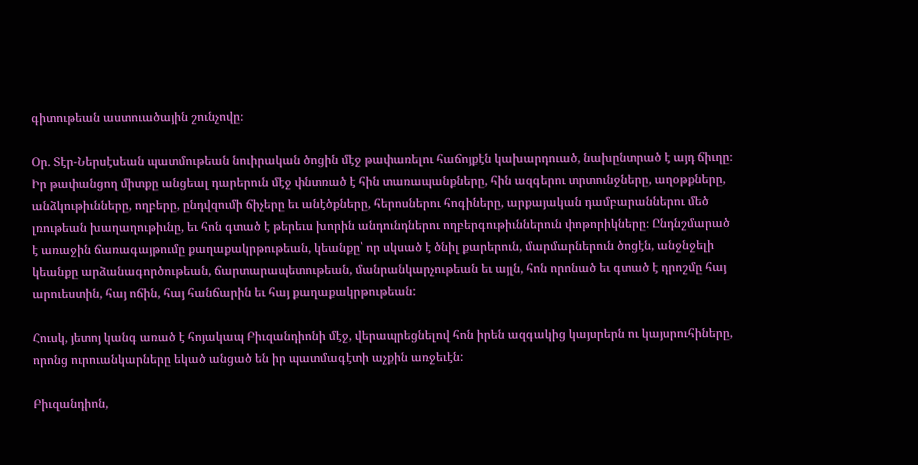գիտութեան աստուածային շունչովը։

Օր. Տէր-Ներսէսեան պատմութեան նուիրական ծոցին մէջ թափառելու հաճոյքէն կախարդուած, նախընտրած է այդ ճիւղը։ Իր թափանցող միտքը անցեալ դարերուն մէջ փնտռած է հին տառապանքները, հին ազգերու տրտունջները, աղօթքները, անձկութիւնները, ողբերը, ընդվզումի ճիչերը եւ անէծքները, հերոսներու հոգիները, արքայական դամբարաններու մեծ լռութեան խաղաղութիւնը, եւ հոն գտած է թերեւս խորին անդունդներու ողբերգութիւններուն փոթորիկները։ Ընդնշմարած է առաջին ճառագայթումը քաղաքակրթութեան, կեանքը՝ որ սկսած է ծնիլ քարերուն, մարմարներուն ծոցէն, անջնջելի կեանքը արձանագործութեան, ճարտարապետութեան, մանրանկարչութեան եւ այլն, հոն որոնած եւ գտած է դրոշմը հայ արուեստին, հայ ոճին, հայ հանճարին եւ հայ քաղաքակրթութեան:

Հուսկ, յետոյ կանգ առած է հոյակապ Բիւզանդիոնի մէջ, վերապրեցնելով հոն իրեն ազգակից կայսրերն ու կայսրուհիները, որոնց ուրուանկարները եկած անցած են իր պատմագէտի աչքին առջեւէն:

Բիւզանդիոն,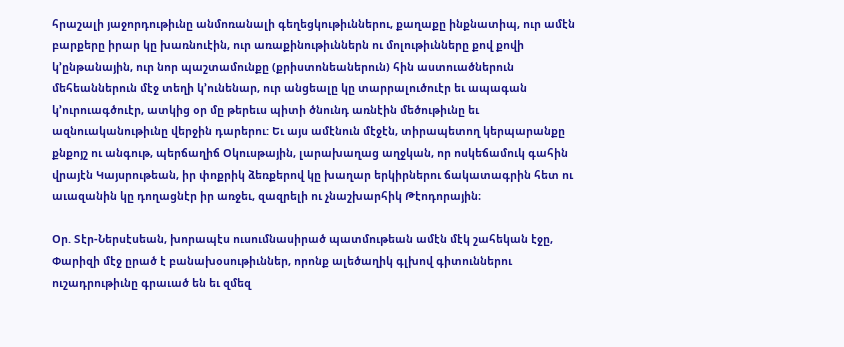հրաշալի յաջորդութիւնը անմոռանալի գեղեցկութիւններու, քաղաքը ինքնատիպ, ուր ամէն բարքերը իրար կը խառնուէին, ուր առաքինութիւններն ու մոլութիւնները քով քովի կ՚ընթանային, ուր նոր պաշտամունքը (քրիստոնեաներուն) հին աստուածներուն մեհեաններուն մէջ տեղի կ՚ունենար, ուր անցեալը կը տարրալուծուէր եւ ապագան կ՚ուրուագծուէր, ատկից օր մը թերեւս պիտի ծնունդ առնէին մեծութիւնը եւ ազնուականութիւնը վերջին դարերու: Եւ այս ամէնուն մէջէն, տիրապետող կերպարանքը քնքոյշ ու անգութ, պերճաղիճ Օկուսթային, լարախաղաց աղջկան, որ ոսկեճամուկ գահին վրայէն Կայսրութեան, իր փոքրիկ ձեռքերով կը խաղար երկիրներու ճակատագրին հետ ու աւազանին կը դողացնէր իր առջեւ, զազրելի ու չնաշխարհիկ Թէոդորային։

Օր. Տէր-Ներսէսեան, խորապէս ուսումնասիրած պատմութեան ամէն մէկ շահեկան էջը, Փարիզի մէջ ըրած է բանախօսութիւններ, որոնք ալեծաղիկ գլխով գիտուններու ուշադրութիւնը գրաւած են եւ զմեզ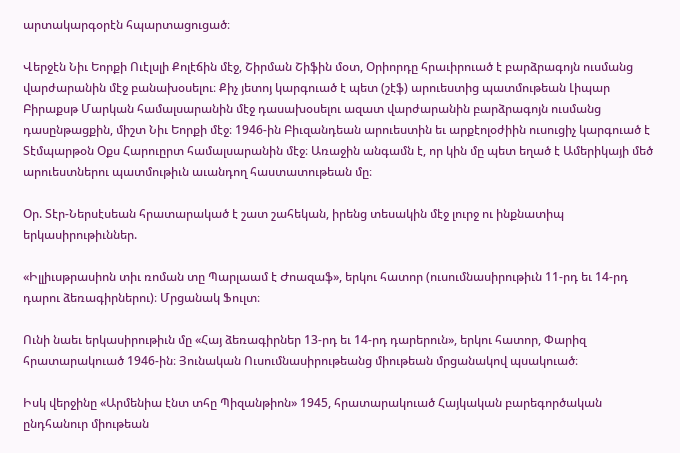արտակարգօրէն հպարտացուցած։

Վերջէն Նիւ Եորքի Ուէլսլի Քոլէճին մէջ, Շիրման Շիֆին մօտ, Օրիորդը հրաւիրուած է բարձրագոյն ուսմանց վարժարանին մէջ բանախօսելու։ Քիչ յետոյ կարգուած է պետ (շէֆ) արուեստից պատմութեան Լիպար Բիրաքսթ Մարկան համալսարանին մէջ դասախօսելու ազատ վարժարանին բարձրագոյն ուսմանց դասընթացքին, միշտ Նիւ Եորքի մէջ։ 1946-ին Բիւզանդեան արուեստին եւ արքէոլօժիին ուսուցիչ կարգուած է Տէմպարթօն Օքս Հարուըրտ համալսարանին մէջ։ Առաջին անգամն է, որ կին մը պետ եղած է Ամերիկայի մեծ արուեստներու պատմութիւն աւանդող հաստատութեան մը։

Օր. Տէր-Ներսէսեան հրատարակած է շատ շահեկան, իրենց տեսակին մէջ լուրջ ու ինքնատիպ երկասիրութիւններ.

«Իլլիւսթրասիոն տիւ ռոման տը Պարլաամ է Ժոազաֆ», երկու հատոր (ուսումնասիրութիւն 11-րդ եւ 14-րդ դարու ձեռագիրներու)։ Մրցանակ Ֆուլտ։

Ունի նաեւ երկասիրութիւն մը «Հայ ձեռագիրներ 13-րդ եւ 14-րդ դարերուն», երկու հատոր, Փարիզ հրատարակուած 1946-ին։ Յունական Ուսումնասիրութեանց միութեան մրցանակով պսակուած։

Իսկ վերջինը «Արմենիա էնտ տհը Պիզանթիոն» 1945, հրատարակուած Հայկական բարեգործական ընդհանուր միութեան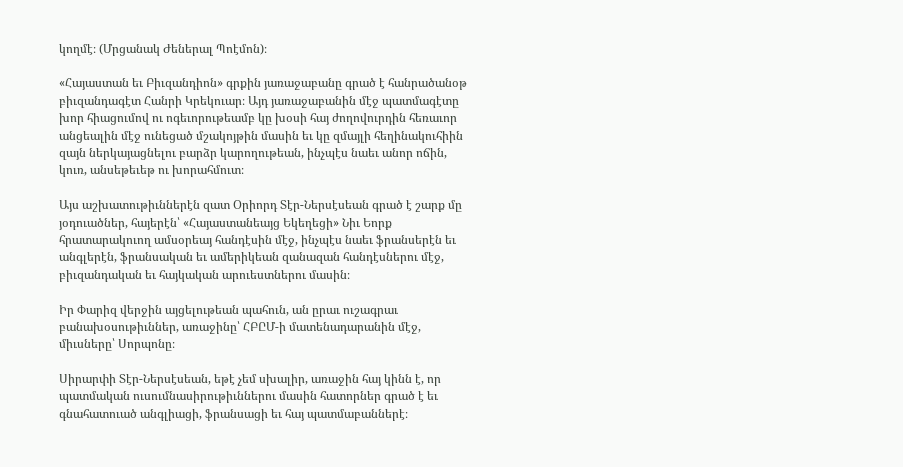կողմէ։ (Մրցանակ Ժեներալ Պոէմոն)։

«Հայաստան եւ Բիւզանդիոն» գրքին յառաջաբանը գրած է հանրածանօթ բիւզանդագէտ Հանրի Կրեկուար։ Այդ յառաջաբանին մէջ պատմագէտը խոր հիացումով ու ոգեւորութեամբ կը խօսի հայ ժողովուրդին հեռաւոր անցեալին մէջ ունեցած մշակոյթին մասին եւ կը զմայլի հեղինակուհիին զայն ներկայացնելու բարձր կարողութեան, ինչպէս նաեւ անոր ոճին, կուռ, անսեթեւեթ ու խորահմուտ։

Այս աշխատութիւններէն զատ Օրիորդ Տէր-Ներսէսեան գրած է շարք մը յօդուածներ, հայերէն՝ «Հայաստանեայց Եկեղեցի» Նիւ Եորք հրատարակուող ամսօրեայ հանդէսին մէջ, ինչպէս նաեւ ֆրանսերէն եւ անգլերէն, ֆրանսական եւ ամերիկեան զանազան հանդէսներու մէջ, բիւզանդական եւ հայկական արուեստներու մասին։

Իր Փարիզ վերջին այցելութեան պահուն, ան ըրաւ ուշագրաւ բանախօսութիւններ, առաջինը՝ ՀԲԸՄ-ի մատենադարանին մէջ, միւսները՝ Սորպոնը։

Սիրարփի Տէր-Ներսէսեան, եթէ չեմ սխալիր, առաջին հայ կինն է, որ պատմական ուսումնասիրութիւններու մասին հատորներ գրած է եւ գնահատուած անգլիացի, ֆրանսացի եւ հայ պատմաբաններէ։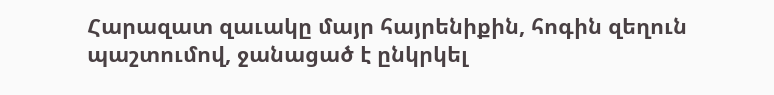Հարազատ զաւակը մայր հայրենիքին, հոգին զեղուն պաշտումով, ջանացած է ընկրկել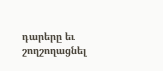դարերը եւ շողշողացնել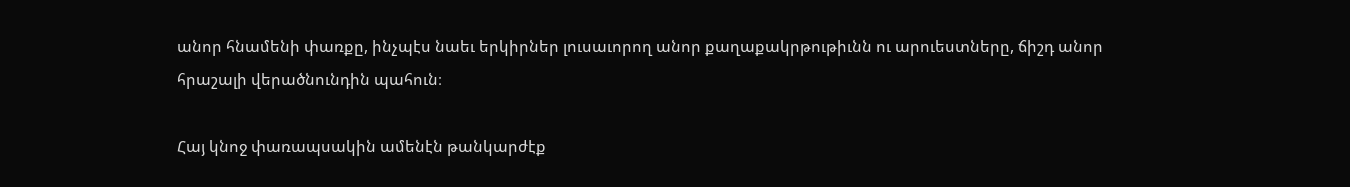անոր հնամենի փառքը, ինչպէս նաեւ երկիրներ լուսաւորող անոր քաղաքակրթութիւնն ու արուեստները, ճիշդ անոր հրաշալի վերածնունդին պահուն։

Հայ կնոջ փառապսակին ամենէն թանկարժէք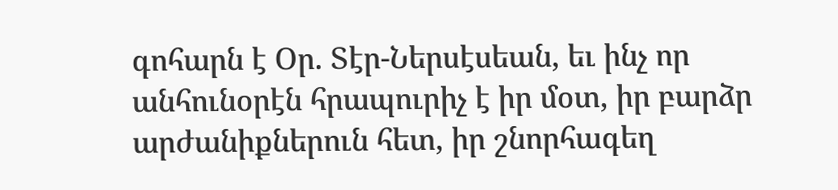գոհարն է Օր. Տէր-Ներսէսեան, եւ ինչ որ անհունօրէն հրապուրիչ է իր մօտ, իր բարձր արժանիքներուն հետ, իր շնորհագեղ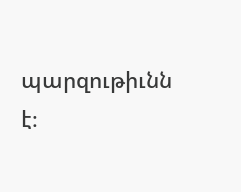պարզութիւնն է։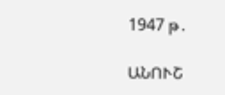1947 թ․

ԱՆՈՒՇ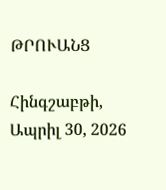ԹՐՈՒԱՆՑ

Հինգշաբթի, Ապրիլ 30, 2026